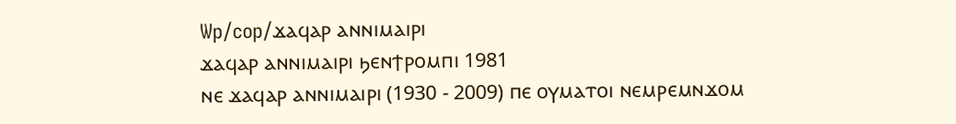Wp/cop/ϫⲁϥⲁⲣ ⲁⲛⲛⲓⲙⲁⲓⲣⲓ
ϫⲁϥⲁⲣ ⲁⲛⲛⲓⲙⲁⲓⲣⲓ ϧⲉⲛϯⲣⲟⲙⲡⲓ 1981
ⲛⲉ ϫⲁϥⲁⲣ ⲁⲛⲛⲓⲙⲁⲓⲣⲓ (1930 - 2009) ⲡⲉ ⲟⲩⲙⲁⲧⲟⲓ ⲛⲉⲙⲣⲉⲙⲛϫⲟⲙ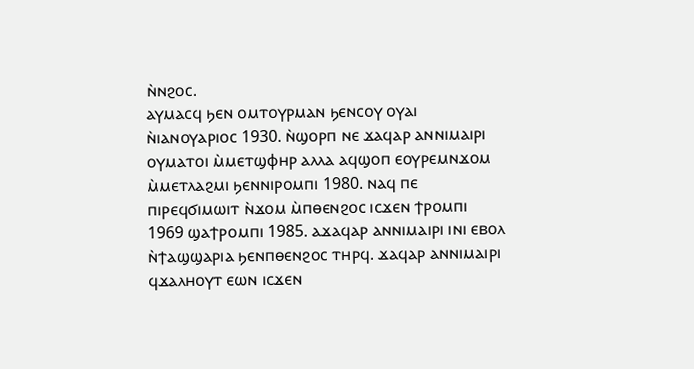ⲛ̀ⲛϩⲟⲥ.
ⲁⲩⲙⲁⲥϥ ϧⲉⲛ ⲟⲙⲧⲟⲩⲣⲙⲁⲛ ϧⲉⲛⲥⲟⲩ ⲟⲩⲁⲓ ⲛ̀ⲓⲁⲛⲟⲩⲁⲣⲓⲟⲥ 1930. ⲛ̀ϣⲟⲣⲡ ⲛⲉ ϫⲁϥⲁⲣ ⲁⲛⲛⲓⲙⲁⲓⲣⲓ ⲟⲩⲙⲁⲧⲟⲓ ⲙ̀ⲙⲉⲧϣⲫⲏⲣ ⲁⲗⲗⲁ ⲁϥϣⲟⲡ ⲉⲟⲩⲣⲉⲙⲛϫⲟⲙ ⲙ̀ⲙⲉⲧⲗⲁϩⲙⲓ ϧⲉⲛⲛⲓⲣⲟⲙⲡⲓ 1980. ⲛⲁϥ ⲡⲉ ⲡⲓⲣⲉϥϭⲓⲙⲱⲓⲧ ⲛ̀ϫⲟⲙ ⲙ̀ⲡⲑⲉⲛϩⲟⲥ ⲓⲥϫⲉⲛ ϯⲣⲟⲙⲡⲓ 1969 ϣⲁϯⲣⲟⲙⲡⲓ 1985. ⲁϫⲁϥⲁⲣ ⲁⲛⲛⲓⲙⲁⲓⲣⲓ ⲓⲛⲓ ⲉⲃⲟⲗ ⲛ̀ϯⲁϣϣⲁⲣⲓⲁ ϧⲉⲛⲡⲑⲉⲛϩⲟⲥ ⲧⲏⲣϥ. ϫⲁϥⲁⲣ ⲁⲛⲛⲓⲙⲁⲓⲣⲓ ϥϫⲁⲗⲏⲟⲩⲧ ⲉⲱⲛ ⲓⲥϫⲉⲛ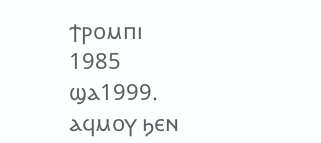ϯⲣⲟⲙⲡⲓ 1985 ϣⲁ1999. ⲁϥⲙⲟⲩ ϧⲉⲛ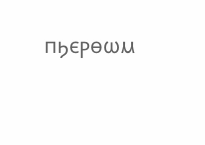ⲡϧⲉⲣⲑⲱⲙ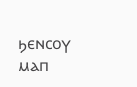ϧⲉⲛⲥⲟⲩ ⲙⲁⲡ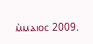ⲙ̀ⲙⲁⲓⲟⲥ 2009.